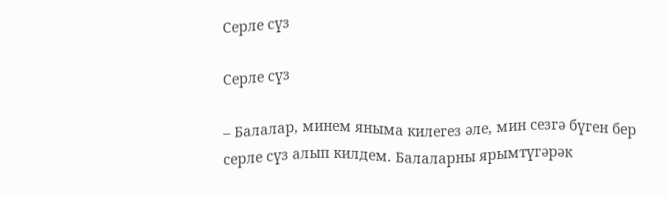Серле сүз

Серле сүз

– Балалар, минем яныма килегез әле, мин сезгә бүген бер серле сүз алып килдем. Балаларны ярымтүгәрәк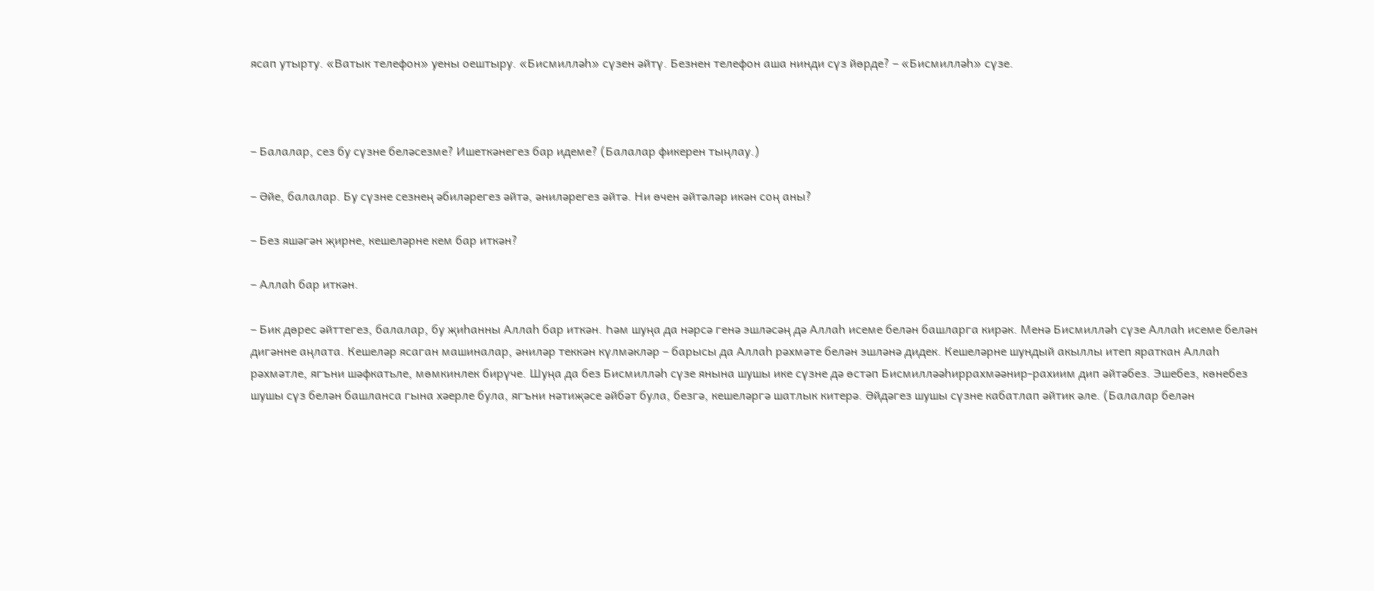ясап утырту. «Ватык телефон» уены оештыру. «Бисмилләһ» сүзен әйтү. Безнен телефон аша нинди сүз йөрде? – «Бисмилләһ» сүзе.



– Балалар, сез бу сүзне беләсезме? Ишеткәнегез бар идеме? (Балалар фикерен тыңлау.)

– Әйе, балалар. Бу сүзне сезнең әбиләрегез әйтә, әниләрегез әйтә. Ни өчен әйтәләр икән соң аны?

– Без яшәгән җирне, кешеләрне кем бар иткән?

– Аллаһ бар иткән.

– Бик дөрес әйттегез, балалар, бу җиһанны Аллаһ бар иткән. Һәм шуңа да нәрсә генә эшләсәң дә Аллаһ исеме белән башларга кирәк. Менә Бисмилләһ сүзе Аллаһ исеме белән дигәнне аңлата. Кешеләр ясаган машиналар, әниләр теккән күлмәкләр – барысы да Аллаһ рәхмәте белән эшләнә дидек. Кешеләрне шундый акыллы итеп яраткан Аллаһ рәхмәтле, ягъни шәфкатьле, мөмкинлек бирүче. Шуңа да без Бисмилләһ сүзе янына шушы ике сүзне дә өстәп Бисмилләәһиррахмәәнир-рахиим дип әйтәбез. Эшебез, көнебез шушы сүз белән башланса гына хәерле була, ягъни нәтиҗәсе әйбәт була, безгә, кешеләргә шатлык китерә. Әйдәгез шушы сүзне кабатлап әйтик әле. (Балалар белән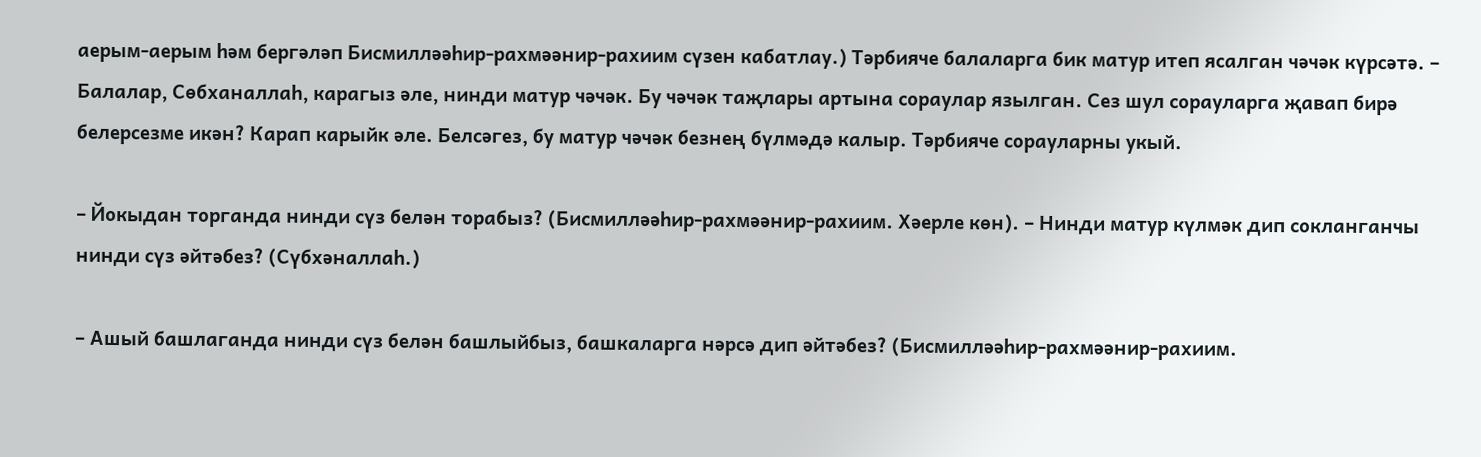аерым-аерым һәм бергәләп Бисмилләәһир-рахмәәнир-рахиим сүзен кабатлау.) Тәрбияче балаларга бик матур итеп ясалган чәчәк күрсәтә. – Балалар, Сөбханаллаһ, карагыз әле, нинди матур чәчәк. Бу чәчәк таҗлары артына сораулар язылган. Сез шул сорауларга җавап бирә белерсезме икән? Карап карыйк әле. Белсәгез, бу матур чәчәк безнең бүлмәдә калыр. Тәрбияче сорауларны укый.

– Йокыдан торганда нинди сүз белән торабыз? (Бисмилләәһир-рахмәәнир-рахиим. Хәерле көн). – Нинди матур күлмәк дип сокланганчы нинди сүз әйтәбез? (Сүбхәналлаһ.)

– Ашый башлаганда нинди сүз белән башлыйбыз, башкаларга нәрсә дип әйтәбез? (Бисмилләәһир-рахмәәнир-рахиим.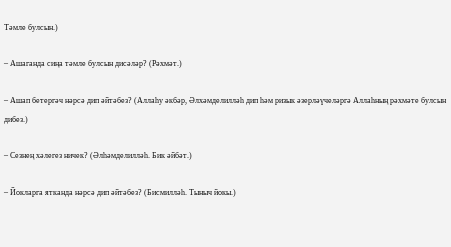Тәмле булсын.)

– Ашаганда сиңа тәмле булсын дисәләр? (Рәхмәт.)

– Ашап бетергәч нәрсә дип әйтәбез? (Аллаһу әкбәр, Әлхәмделилләһ дип һәм ризык әзерләүчеләргә Аллаһның рәхмәте булсын дибез.)

– Сезнең хәлегез ничек? (Әлһәмделилләһ. Бик әйбәт.)

– Йокларга ятканда нәрсә дип әйтәбез? (Бисмилләһ. Тыныч йокы.)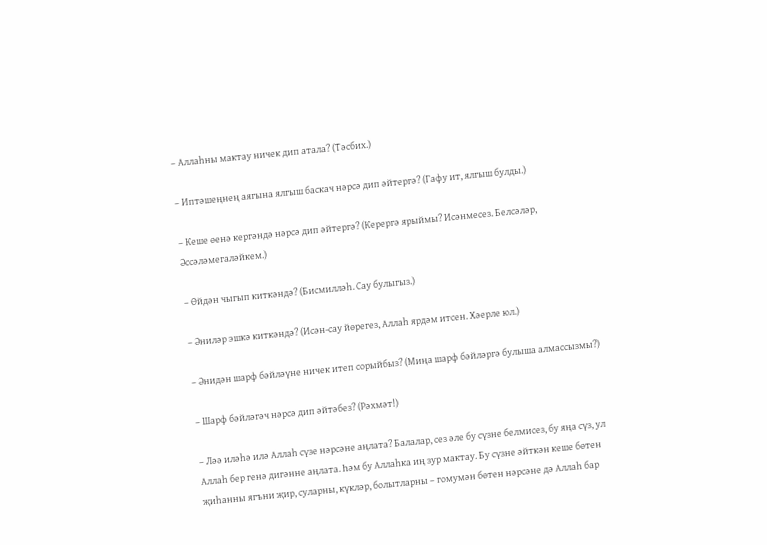– Аллаһны мактау ничек дип атала? (Тәсбих.)

– Иптәшеңнең аягына ялгыш баскач нәрсә дип әйтергә? (Гафу ит, ялгыш булды.)

– Кеше өенә кергәндә нәрсә дип әйтергә? (Керергә ярыймы? Исәнмесез. Белсәләр, Әссәләмегаләйкем.)

– Өйдән чыгып киткәндә? (Бисмилләһ. Сау булыгыз.)

– Әниләр эшкә киткәндә? (Исән-сау йөрегез, Аллаһ ярдәм итсен. Хәерле юл.)

– Әнидән шарф бәйләүне ничек итеп сорыйбыз? (Миңа шарф бәйләргә булыша алмассызмы?)

– Шарф бәйләгәч нәрсә дип әйтәбез? (Рәхмәт!)

– Ләә иләһә илә Аллаһ сүзе нәрсәне аңлата? Балалар, сез әле бу сүзне белмисез, бу яңа сүз, ул Аллаһ бер генә дигәнне аңлата. Һәм бу Аллаһка иң зур мактау. Бу сүзне әйткән кеше бөтен җиһанны ягъни җир, суларны, күкләр, болытларны – гомумән бөтен нәрсәне дә Аллаһ бар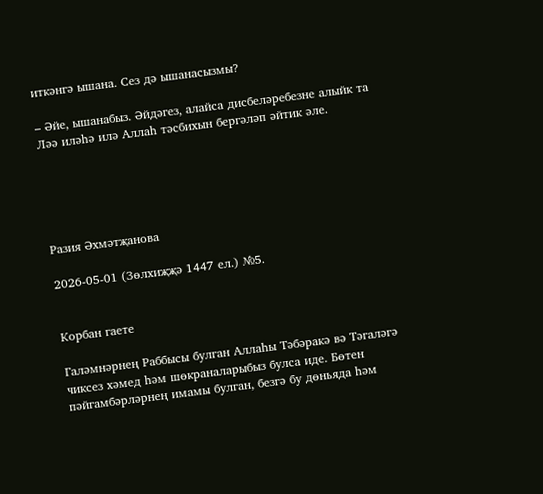иткәнгә ышана. Сез дә ышанасызмы?

– Әйе, ышанабыз. Әйдәгез, алайса дисбеләребезне алыйк та Ләә иләһә илә Аллаһ тәсбихын бергәләп әйтик әле.





Разия Әхмәтҗанова

2026-05-01 (Зөлхиҗҗә 1447 ел.) №5.


Корбан гаете

Галәмнәрнең Раббысы булган Аллаһы Тәбәракә вә Тәгаләгә чиксез хәмед һәм шөкраналарыбыз булса иде. Бөтен пәйгамбәрләрнең имамы булган, безгә бу дөньяда һәм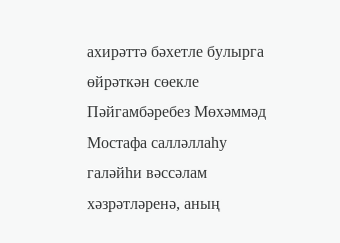ахирәттә бәхетле булырга өйрәткән сөекле Пәйгамбәребез Мөхәммәд Мостафа салләллаһу галәйһи вәссәлам хәзрәтләренә, аның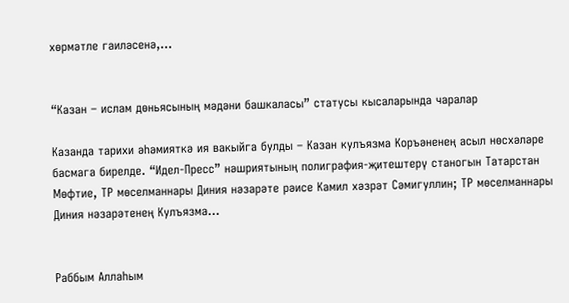хөрмәтле гаиләсенә,...


“Казан – ислам дөньясының мәдәни башкаласы” статусы кысаларында чаралар

Казанда тарихи әһәмияткә ия вакыйга булды – Казан кулъязма Коръәненең асыл нөсхәләре басмага бирелде. “Идел-Пресс” нәшриятының полиграфия-җитештерү станогын Татарстан Мөфтие, ТР мөселманнары Диния нәзарәте рәисе Камил хәзрәт Сәмигуллин; ТР мөселманнары Диния нәзарәтенең Кулъязма...


Раббым Аллаһым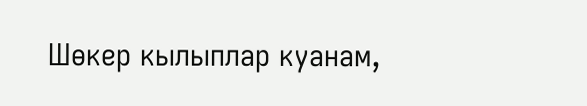Шөкер кылыплар куанам,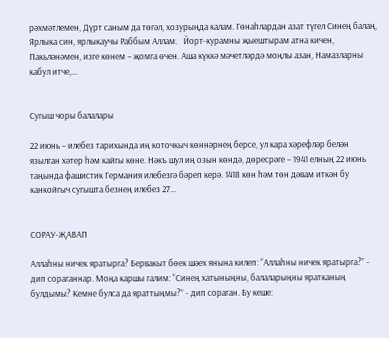рәхмәтлемен, Дүрт саным да төгәл, хозурыңда калам. Гөнаһлардан азат түгел Синең балаң, Ярлыка син, ярлыкаучы Раббым Аллам.   Йорт-курамны җыештырам атна кичен, Пакьләнәмен, изге көнем – җомга өчен. Аша күккә мәчетләрдә моңлы азан, Намазларны кабул итче,...


Сугыш чоры балалары

22 июнь – илебез тарихында иң коточкыч көннәрнең берсе, ул кара хәрефләр белән язылган хәтер һәм кайгы көне. Нәкъ шул иң озын көндә, дөресрәге – 1941 елның 22 июнь таңында фашистик Германия илебезгә бәреп керә. 1418 көн һәм төн дәвам иткән бу канкойгыч сугышта безнең илебез 27...


СОРАУ-ҖАВАП

Аллаһны ничек яратырга? Бервакыт бөек шәех янына килеп: “Аллаһны ничек яратырга?” - дип сораганнар. Моңа каршы галим: “Синең хатыныңны, балаларыңны яратканың булдымы? Кемне булса да яраттыңмы?” - дип сораган. Бу кеше: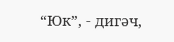“Юк”, - дигәч,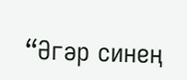“Әгәр синең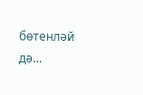бөтенләй дә...